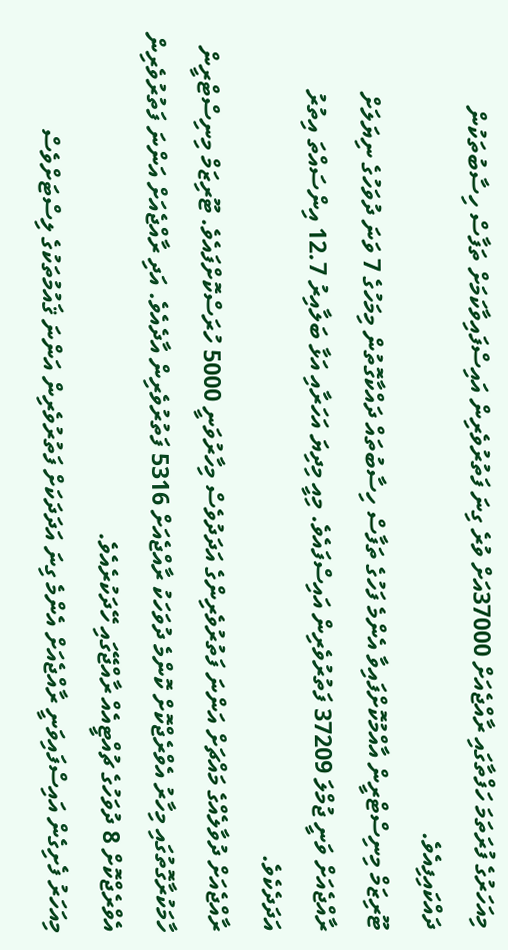މިއަހަރުގެ ފުރަތަމަ ހަފްތާގައި ރާއްޖެއަށް 37000އަށް ވުރެ ގިނަ ފަތުރުވެރިން އައިސްފައިވާކަމަށް ތަފާސް ހިސާބުތަކުން ދައްކައިފިއެވެ.
ޓޫރިޒަމް މިނިސްޓްރީން އާއްމުކޮށްފައިވާ އެންމެ ފަހުގެ ތަފާސް ހިސާބުތައް ދައްކާގޮތުން މިމަހުގެ 7 ވަނަ ދުވަހުގެ ނިޔަލަށް ރާއްޖެއަށް ވަނީ ޖުމްލަ 37209 ފަތުރުވެރިން އައިސްފައެވެ. މިއީ މިދިޔަ އަހަރާއި އަޅާ ބަލާއިރު 12.7 އިންސައްތަ އިތުރު އަދަދެކެވެ.
ރާއްޖެއަށް ދުވާލެއްގެ މައްޗަށް އަންނަ ފަތުރުވެރިންގެ އަދަދުވެސް މިހާރުވަނީ 5000 ހުރަސްކޮށްފައެވެ. ޓޫރިޒަމް މިނިސްޓްރީން ހާމަކުރާގޮތުގައި މިހާރު އެވްރެޖްކޮށް ކޮންމެ ދުވަހަކު ރާއްޖެއަށް 5316 ފަތުރުވެރިން އާދެއެވެ. އަދި ރާއްޖެއަށް އަންނަ ފަތުރުވެރިން އެވްރެޖްކޮށް 8 ދުވަހުގެ ޗުއްޓީއެއް ރާއްޖޭގައި ހޭދަކުރެއެވެ.
މިއަހަރު ފެށިގެން އައިސްފައިވަނީ ރާއްޖެއަށް އެންމެ ގިނަ އަދަދަކަށް ފަތުރުވެރިން އަންނަ ޤައުމުތަކުގެ ލިސްޓަށްވެސް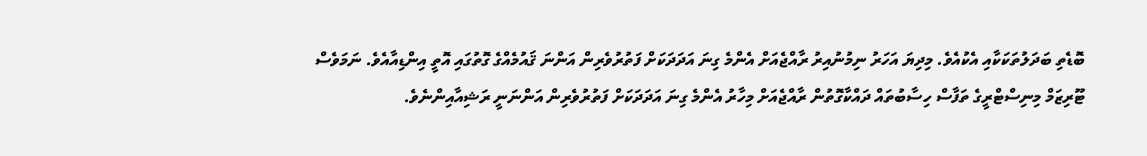ބޮޑެތި ބަދަލުތަކަކާއި އެކުއެވެ. މިދިޔަ އަހަރު ނިމުނުއިރު ރާއްޖެއަށް އެންމެ ގިނަ އަދަދަކަށް ފަތުރުވެރިން އަންނަ ޤައުމެއްގެ ގޮތުގައި އޮތީ އިންޑިއާއެވެ. ނަމަވެސް ޓޫރިޒަމް މިނިސްޓްރީގެ ތަފާސް ހިސާބުތައް ދައްކާގޮތުން ރާއްޖެއަށް މިހާރު އެންމެ ގިނަ އަދަދަކަށް ފަތުރުވެރިން އަންނަނީ ރަޝިއާއިންނެވެ.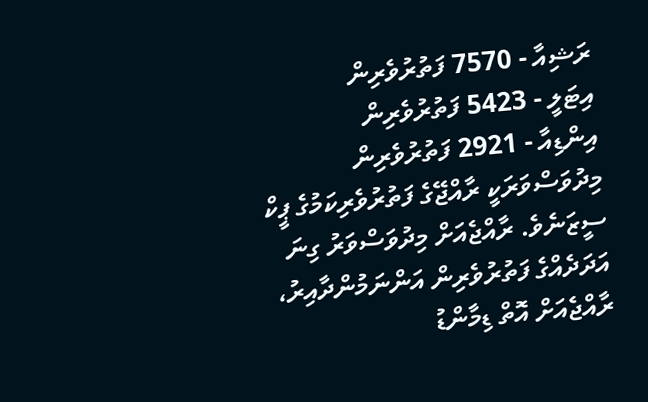ރަޝިއާ - 7570 ފަތުރުވެރިން
އިޓަލީ - 5423 ފަތުރުވެރިން
އިންޑިއާ - 2921 ފަތުރުވެރިން
މިދުވަސްވަރަކީ ރާއްޖޭގެ ފަތުރުވެރިކަމުގެ ޕީކް ސީޒަނެވެ. ރާއްޖެއަށް މިދުވަސްވަރު ގިނަ އަދަދެއްގެ ފަތުރުވެރިން އަންނަމުންދާއިރު، ރާއްޖެއަށް އޮތް ޑިމާންޑު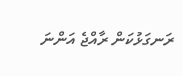ރަނގަޅުކަން ރާއްޖެ އަންނަ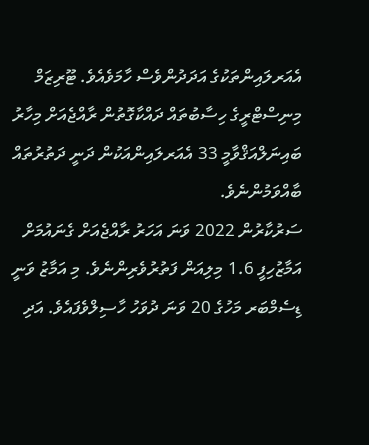އެއަރލައިންތަކުގެ އަދަދުންވެސް ހާމަވެއެވެ. ޓޫރިޒަމް މިނިސްޓްރީގެ ހިސާބުތައް ދައްކާގޮތުން ރާއްޖެއަށް މިހާރު ބައިނަލްއަޤްވާމީ 33 އެއަރލައިންއަކުން ދަނީ ދަތުރުތައް ބާއްވަމުންނެވެ.
ސަރުކާރުން 2022 ވަނަ އަހަރު ރާއްޖެއަށް ގެނައުމަށް އަމާޒުހިފީ 1.6 މިލިއަން ފަތުރުވެރިންނެވެ. މި އަމާޒު ވަނީ ޑިސެމްބަރ މަހުގެ 20 ވަނަ ދުވަހު ހާސިލްވެފައެވެ. އަދި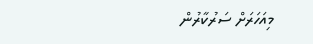މިއަހަރަށް ސަރުކާރުން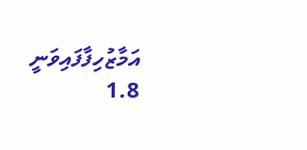އަމާޒުހިފާފައިވަނީ 1.8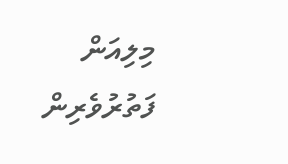މިލިއަން ފަތުރުވެރިން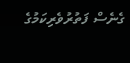ގެނެސް ފަތުރުވެރިކަމުގެ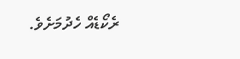ރެކޯޑެއް ހެދުމަށެވެ.